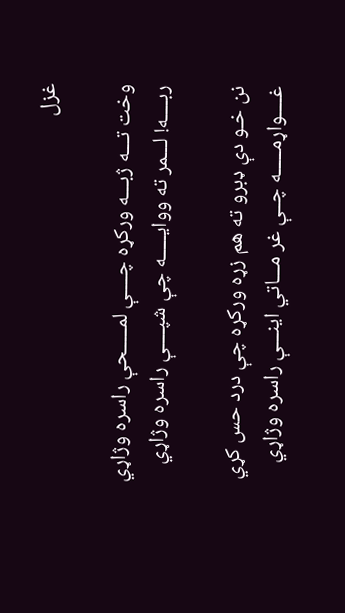غزل

وخت تـــه ژبـــه ورکړه چــــې لمـــــحې راسره وژاړي
ربــــه! لـــمر ته ووایـــــه چې شپــــې راسره وژاړي

نن خـو دې ډبرو ته هم زړه ورکړه چې درد حس کړي
غــــواړمـــــه چــې غر مـــاتي اینـــې راسره وژاړي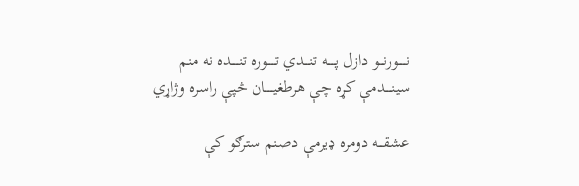نـــــورنـــو دازل پـــــه تنـــدي تـــــوره تنـــــده نه منم
سینــــدمې کړه چې هرطغیـــــان څپې راسره وژاړي

عشقـــه دومره ډیرمې دصنم سترګو کې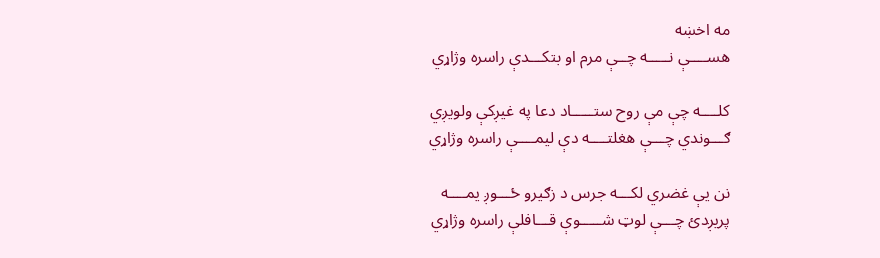مه اخښه
هســــې نـــــه چــې مرم او بتکـــدې راسره وژاړي

کلــــه چې مې روح ستـــــاد دعا په غیږکې ولویږي
ګـــوندي چـــې هغلتــــه دې لیمــــې راسره وژاړي

نن یې غضري لکـــه جرس د زګیرو ځـــوږ یمــــه
پریږدئ چـــې لوټ شـــــوې قـــافلې راسره وژاړي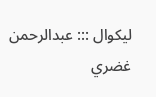لیکوال ::: عبدالرحمن غضري